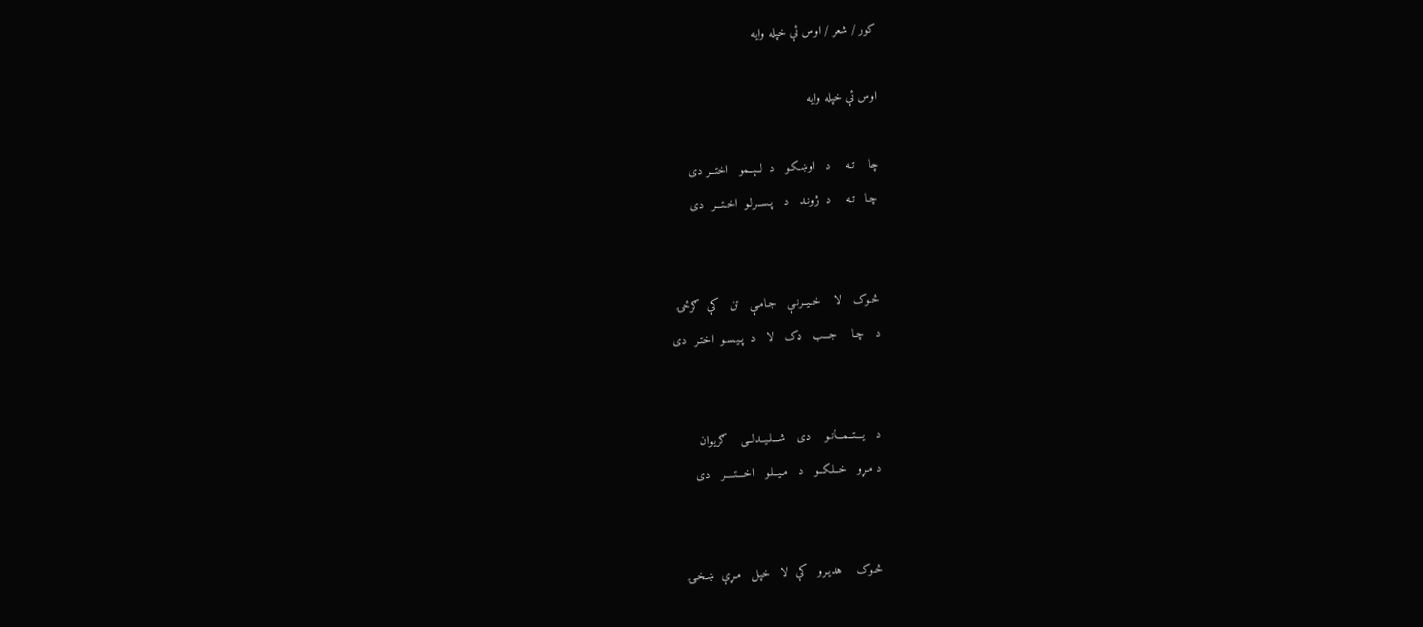کور / شعر / اوس ئې خپله وایه

اوس ئې خپله وایه

چا    تـه    د   اوښـکـو   د  لــېــمو   اختــر دی
چـا   تـه    د  ژونـد   د   پـســرلـو  اخـتـــر  دی


څـوک   لا    خـیــرنـې   جـامـې   تن   کې  ګرځۍ
د   چـا    جـــب   ډک   لا   د  پـیـسـو  اختـر  دی


د   یـــتــمـــانـو    دی   شـــلـیــدلــی    ګریوان
د مـړو   خــلـکــو   د   مـیــلـو   اخـــتــــر   دی


څـوک    هدیـرو   کې  لا   خپل   مـړې  ښـخـۍ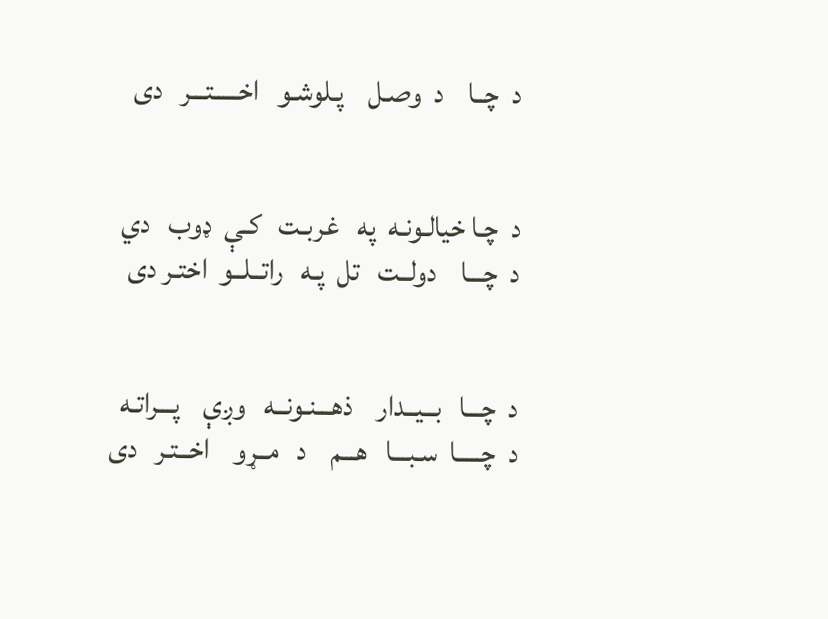د  چــا    د  وصـل    پـلوشـو   اخـــــتـــر   دی


د  چـا خیالـونـه  په   غربـت   کـې  ډوب   دي
د  چـــا    دولــت   تل  پـه   راتــلــو  اختـر دی


د  چـــا   بــیــدار    ذهـــنـونــه   وږې    پـــراتـه
د  چـــــا  سـبـــا   هـــم    د   مــړو    اخــتـر   دی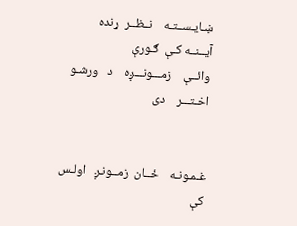ښـایـســتـه    نــظــر  ړنده   آيــنــه کـې  ګـورې
وائــې    زمـــونـــږه    د   ورشـو    اخـتـــر    دی


غـمـونـه    ځــان  زمــونـږ   اولـس   کې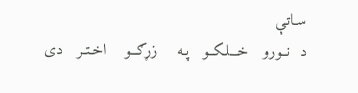سـاتـې
د  نــورو   خـــلـکــو   پـه    زړګــو    اخـتـر   دی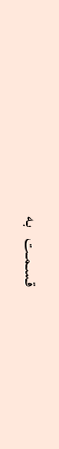قـسـمــت  بـه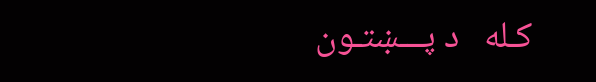کـله   د پـــښتـون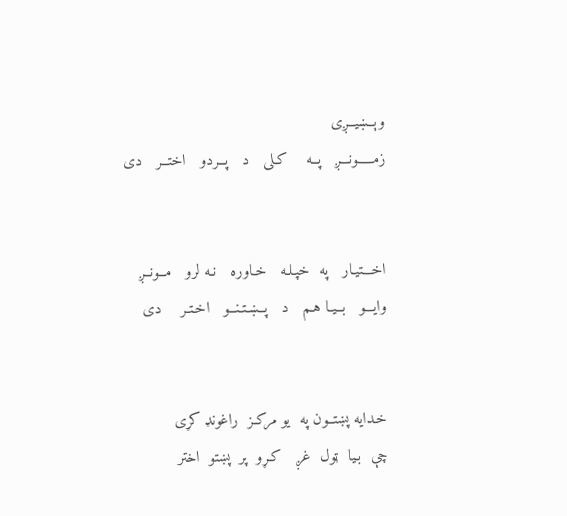وېــښیــږی
زمـــــونـــږ   پــه    کـلی   د   پــردو   اختــر   دی


اخـــتیـار   په  خپـلـه   خـاوره   نـه لرو   مــونــږ
وایـــو   بــیـا هـم   د   پــښـتـنــو   اخـتـر    دی


خـدایه پښتــون په  یو مرکـز  راغونډ کړی
چې  بـیا  ټول  غږ   کـړو  پر  پښتو  اختر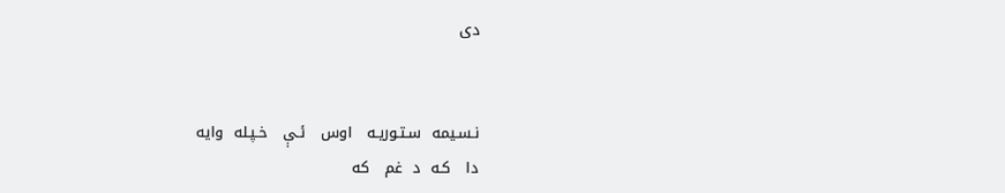دی


نـسـیمه  سـتـوریـه   اوس   ئـې   خـپـله  وایه
دا   کـه  د  غم   که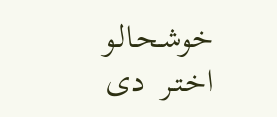خوشـحـالـو اخـتـر  دی